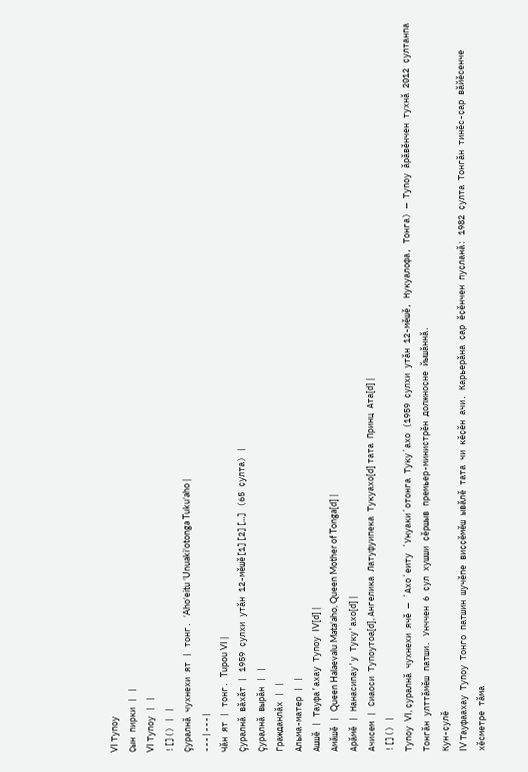VI Тупоу
Ҫын пирки | |
VI Тупоу | |
![]() | |
Çуралнă чухнехи ят | тонг. ʻAhoʻeitu ʻUnuakiʻotonga Tukuʻaho |
---|---|
Чӑн ят | тонг. Tupou VI |
Çуралнă вăхăт | 1959 ҫулхи утӑн 12-мӗшӗ[1][2][…] (65 ҫулта) |
Çуралнă вырăн | |
Гражданлăх | |
Альма-матер | |
Ашшĕ | Тауфа’ахау Тупоу IV[d] |
Амăшĕ | Queen Halaevalu Mataʻaho, Queen Mother of Tonga[d] |
Арăмӗ | Нанасипау'у Туку'ахо[d] |
Ачисем | Сиаоси Тупоутоа[d], Ангелика Латуфуипека Тукуахо[d] тата Принц Ата[d] |
![]() |
Тупоу VI, ҫуралнӑ чухнехи ячӗ — ʻАхоʻеиту ʻУнуакиʻотонга Тукуʻахо (1959 ҫулхи утӑн 12-мӗшӗ, Нукуалофа, Тонга) — Тупоу ӑрӑвӗнчен тухнӑ 2012 ҫултанпа Тонгӑн улттӑмӗш патши. Унччен 6 ҫул хушши ҫӗршыв премьер-министрӗн должноҫне йышӑннӑ.
Кун-ҫулӗ
IV Тауфаахау Тупоу Тонго патшин шучӗпе виҫҫӗмӗш ывӑлӗ тата чи кӗҫӗн ачи. Карьерӑна ҫар ӗҫӗнчен пуҫланӑ: 1982 ҫулта Тонгӑн тинӗс-ҫар вӑйӗсенче хӗсметре тӑма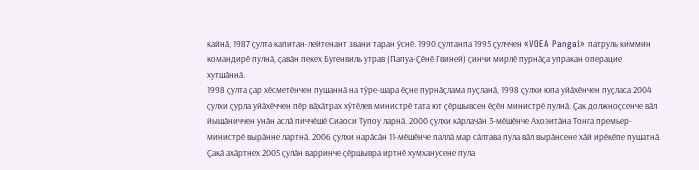кайнӑ, 1987 ҫулта капитан-лейтенант звани таран ӳснӗ. 1990 ҫултанпа 1995 ҫулччен «VOEA Pangai» патруль киммин командирӗ пулнӑ, ҫавӑн пекех Бугенвиль утрав (Папуа-Ҫӗнӗ Гвиней) ҫинчи мирлӗ пурнӑҫа упракан операцие хутшӑннӑ.
1998 ҫулта ҫар хӗсметӗнчен пушаннӑ на тӳре-шара ӗҫне пурнӑҫлама пуҫланӑ, 1998 ҫулхи юпа уйӑхӗнчен пуҫласа 2004 ҫулхи ҫурла уйӑхӗччен пӗр вӑхӑтрах хӳтӗлев министрӗ тата ют ҫӗршывсен ӗҫӗн министрӗ пулнӑ. Ҫак должноҫсенче вӑл йышӑниччен унӑн аслӑ пиччӗшӗ Сиаоси Тупоу ларнӑ. 2000 ҫулхи кӑрлачӑн 3-мӗшӗнче Ахоэитӑна Тонга премьер-министрӗ вырӑнне лартнӑ. 2006 ҫулхи нарӑсӑн 11-мӗшӗнче паллӑ мар сӑлтава пула вӑл вырӑнсене хӑй ирӗкӗпе пушатнӑ. Ҫакӑ ахӑртнех 2005 ҫулӑн варринче ҫӗршывра иртнӗ хумханусене пула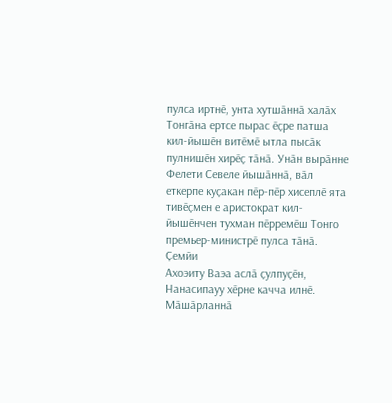пулса иртнӗ, унта хутшӑннӑ халӑх Тонгӑна ертсе пырас ӗҫре патша кил-йышӗн витӗмӗ ытла пысӑк пулнишӗн хирӗҫ тӑнӑ. Унӑн вырӑнне Фелети Севеле йышӑннӑ, вӑл еткерпе куҫакан пӗр-пӗр хисеплӗ ята тивӗҫмен е аристократ кил-йышӗнчен тухман пӗрремӗш Тонго премьер-министрӗ пулса тӑнӑ.
Ҫемйи
Ахоэиту Ваэа аслӑ ҫулпуҫӗн, Нанасипауу хӗрне качча илнӗ. Мӑшӑрланнӑ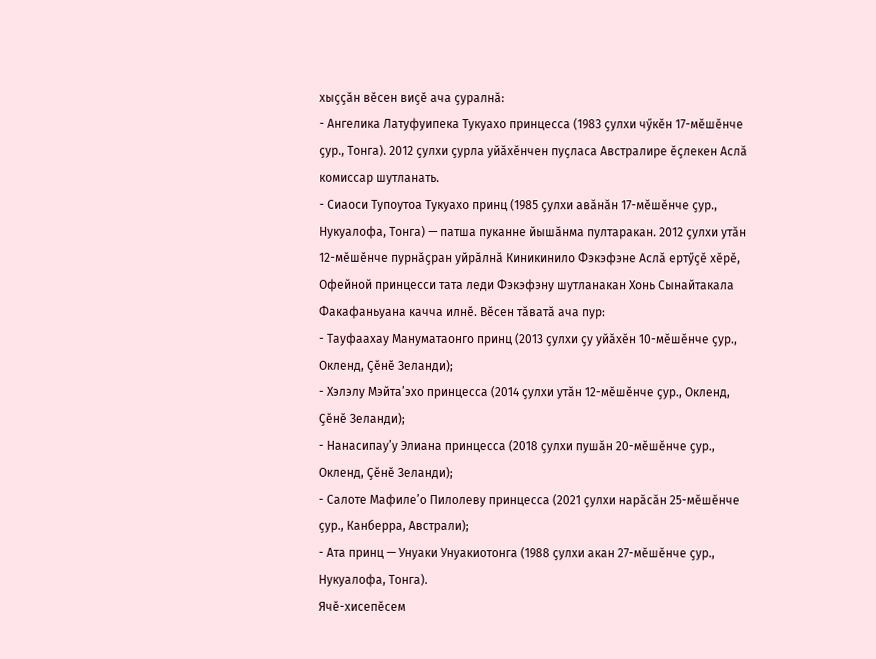хыҫҫӑн вӗсен виҫӗ ача ҫуралнӑ:
- Ангелика Латуфуипека Тукуахо принцесса (1983 ҫулхи чӳкӗн 17-мӗшӗнче ҫур., Тонга). 2012 ҫулхи ҫурла уйӑхӗнчен пуҫласа Австралире ӗҫлекен Аслӑ комиссар шутланать.
- Сиаоси Тупоутоа Тукуахо принц (1985 ҫулхи авӑнӑн 17-мӗшӗнче ҫур., Нукуалофа, Тонга) — патша пуканне йышӑнма пултаракан. 2012 ҫулхи утӑн 12-мӗшӗнче пурнӑҫран уйрӑлнӑ Киникинило Фэкэфэнe Аслӑ ертӳҫӗ хӗрӗ, Офейной принцесси тата леди Фэкэфэну шутланакан Хонь Сынайтакала Факафаньуана качча илнӗ. Вӗсен тӑватӑ ача пур:
- Тауфаахау Мануматаонго принц (2013 ҫулхи ҫу уйӑхӗн 10-мӗшӗнче ҫур., Окленд, Ҫӗнӗ Зеланди);
- Хэлэлу Мэйта’эхо принцесса (2014 ҫулхи утӑн 12-мӗшӗнче ҫур., Окленд, Ҫӗнӗ Зеланди);
- Нанасипау’у Элиана принцесса (2018 ҫулхи пушӑн 20-мӗшӗнче ҫур., Окленд, Ҫӗнӗ Зеланди);
- Салоте Мафиле’о Пилолеву принцесса (2021 ҫулхи нарӑсӑн 25-мӗшӗнче ҫур., Канберра, Австрали);
- Ата принц — Унуаки Унуакиотонга (1988 ҫулхи акан 27-мӗшӗнче ҫур., Нукуалофа, Тонга).
Ячӗ-хисепӗсем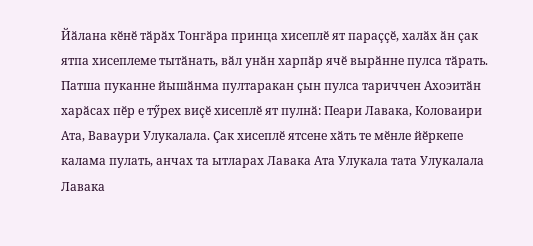Йӑлана кӗнӗ тӑрӑх Тонгӑра принца хисеплӗ ят параҫҫӗ, халӑх ӑн ҫак ятпа хисеплеме тытӑнать, вӑл унӑн харпӑр ячӗ вырӑнне пулса тӑрать. Патша пуканне йышӑнма пултаракан ҫын пулса тариччен Ахоэитӑн харӑсах пӗр е тӳрех виҫӗ хисеплӗ ят пулнӑ: Пеари Лавака, Коловаири Ата, Ваваури Улукалала. Ҫак хисеплӗ ятсене хӑть те мӗнле йӗркепе калама пулать, анчах та ытларах Лавака Ата Улукала тата Улукалала Лавака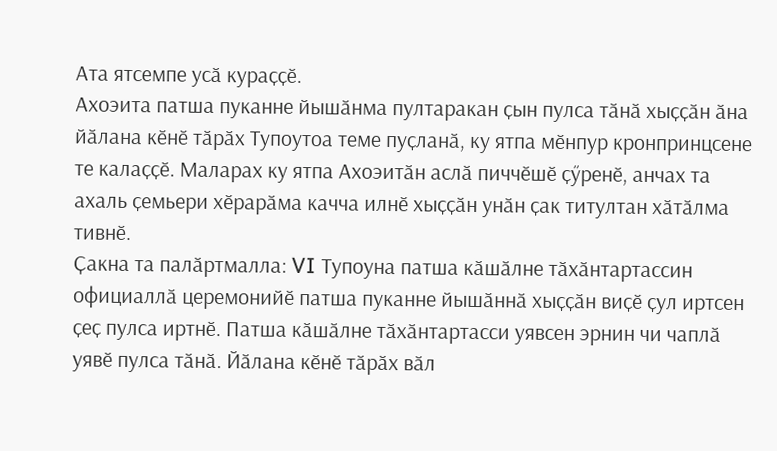Ата ятсемпе усӑ кураҫҫӗ.
Ахоэита патша пуканне йышӑнма пултаракан ҫын пулса тӑнӑ хыҫҫӑн ӑна йӑлана кӗнӗ тӑрӑх Тупоутоа теме пуҫланӑ, ку ятпа мӗнпур кронпринцсене те калаҫҫӗ. Маларах ку ятпа Ахоэитӑн аслӑ пиччӗшӗ ҫӳренӗ, анчах та ахаль ҫемьери хӗрарӑма качча илнӗ хыҫҫӑн унӑн ҫак титултан хӑтӑлма тивнӗ.
Ҫакна та палӑртмалла: VI Тупоуна патша кӑшӑлне тӑхӑнтартассин официаллӑ церемонийӗ патша пуканне йышӑннӑ хыҫҫӑн виҫӗ ҫул иртсен ҫеҫ пулса иртнӗ. Патша кӑшӑлне тӑхӑнтартасси уявсен эрнин чи чаплӑ уявӗ пулса тӑнӑ. Йӑлана кӗнӗ тӑрӑх вӑл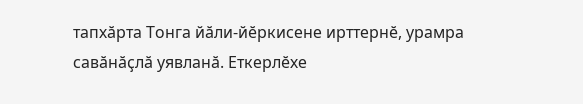тапхӑрта Тонга йӑли-йӗркисене ирттернӗ, урамра савӑнӑҫлӑ уявланӑ. Еткерлӗхе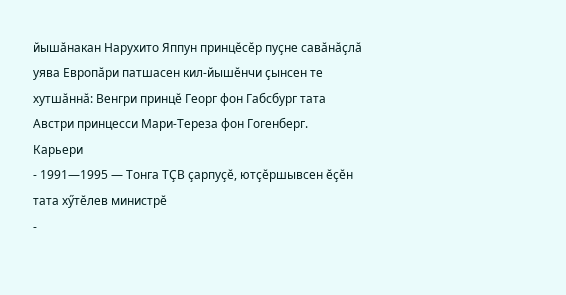йышӑнакан Нарухито Яппун принцӗсӗр пуҫне савӑнӑҫлӑ уява Европӑри патшасен кил-йышӗнчи ҫынсен те хутшӑннӑ: Венгри принцӗ Георг фон Габсбург тата Австри принцесси Мари-Тереза фон Гогенберг.
Карьери
- 1991—1995 — Тонга ТҪВ ҫарпуҫӗ, ютҫӗршывсен ӗҫӗн тата хӳтӗлев министрӗ
-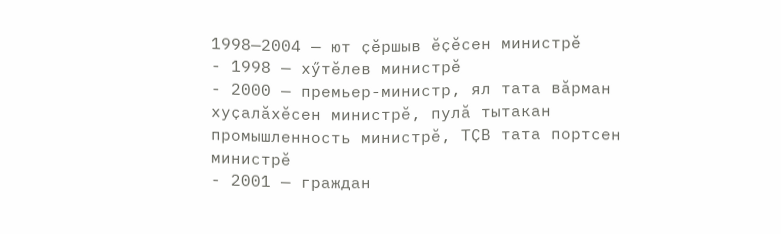1998—2004 — ют ҫӗршыв ӗҫӗсен министрӗ
- 1998 — хӳтӗлев министрӗ
- 2000 — премьер-министр, ял тата вӑрман хуҫалӑхӗсен министрӗ, пулӑ тытакан промышленность министрӗ, ТҪВ тата портсен министрӗ
- 2001 — граждан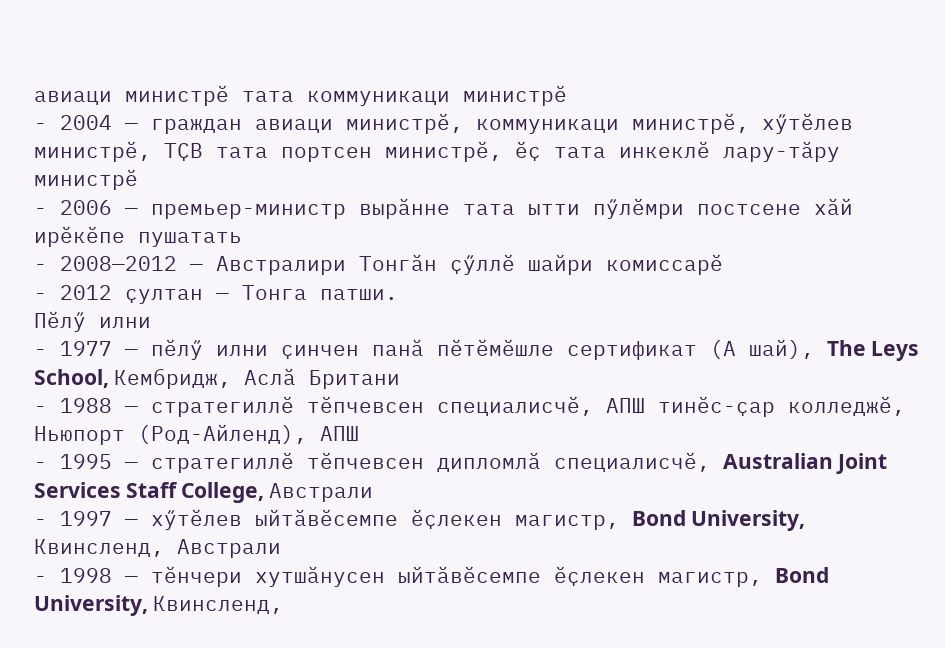авиаци министрӗ тата коммуникаци министрӗ
- 2004 — граждан авиаци министрӗ, коммуникаци министрӗ, хӳтӗлев министрӗ, ТҪВ тата портсен министрӗ, ӗҫ тата инкеклӗ лару-тӑру министрӗ
- 2006 — премьер-министр вырӑнне тата ытти пӳлӗмри постсене хӑй ирӗкӗпе пушатать
- 2008—2012 — Австралири Тонгӑн ҫӳллӗ шайри комиссарӗ
- 2012 ҫултан — Тонга патши.
Пӗлӳ илни
- 1977 — пӗлӳ илни ҫинчен панӑ пӗтӗмӗшле сертификат (А шай), The Leys School, Кембридж, Аслӑ Британи
- 1988 — стратегиллӗ тӗпчевсен специалисчӗ, АПШ тинӗс-ҫар колледжӗ, Ньюпорт (Род-Айленд), АПШ
- 1995 — стратегиллӗ тӗпчевсен дипломлӑ специалисчӗ, Australian Joint Services Staff College, Австрали
- 1997 — хӳтӗлев ыйтӑвӗсемпе ӗҫлекен магистр, Bond University, Квинсленд, Австрали
- 1998 — тӗнчери хутшӑнусен ыйтӑвӗсемпе ӗҫлекен магистр, Bond University, Квинсленд,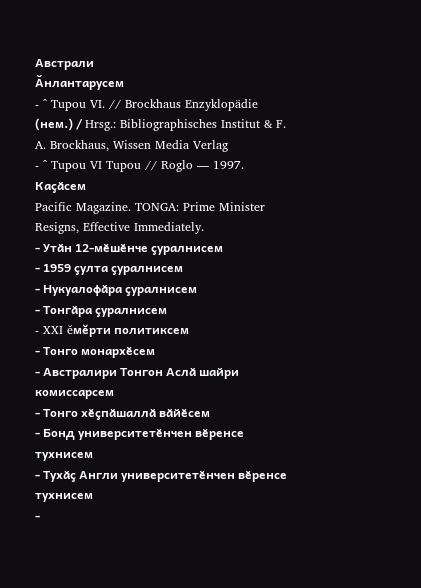Австрали
Ӑнлантарусем
- ^ Tupou VI. // Brockhaus Enzyklopädie (нем.) / Hrsg.: Bibliographisches Institut & F. A. Brockhaus, Wissen Media Verlag
- ^ Tupou VI Tupou // Roglo — 1997.
Каҫӑсем
Pacific Magazine. TONGA: Prime Minister Resigns, Effective Immediately.
- Утӑн 12-мӗшӗнче ҫуралнисем
- 1959 ҫулта ҫуралнисем
- Нукуалофӑра ҫуралнисем
- Тонгӑра ҫуралнисем
- XXI ĕмĕрти политиксем
- Тонго монархӗсем
- Австралири Тонгон Аслӑ шайри комиссарсем
- Тонго хӗҫпӑшаллӑ вӑйӗсем
- Бонд университетӗнчен вӗренсе тухнисем
- Тухӑҫ Англи университетӗнчен вӗренсе тухнисем
-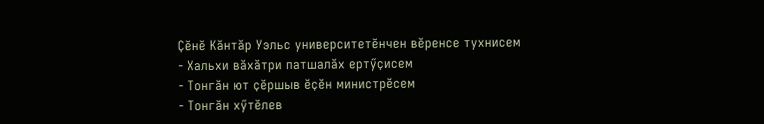Ҫӗнӗ Кӑнтӑр Уэльс университетӗнчен вӗренсе тухнисем
- Хальхи вӑхӑтри патшалӑх ертӳҫисем
- Тонгӑн ют ҫӗршыв ӗҫӗн министрӗсем
- Тонгӑн хӳтӗлев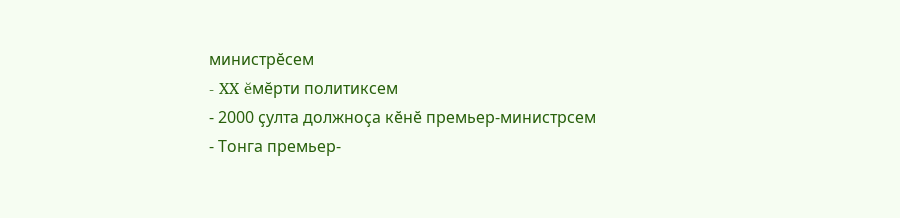министрӗсем
- XX ĕмĕрти политиксем
- 2000 ҫулта должноҫа кӗнӗ премьер-министрсем
- Тонга премьер-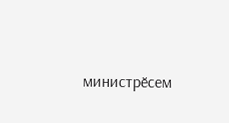министрӗсем